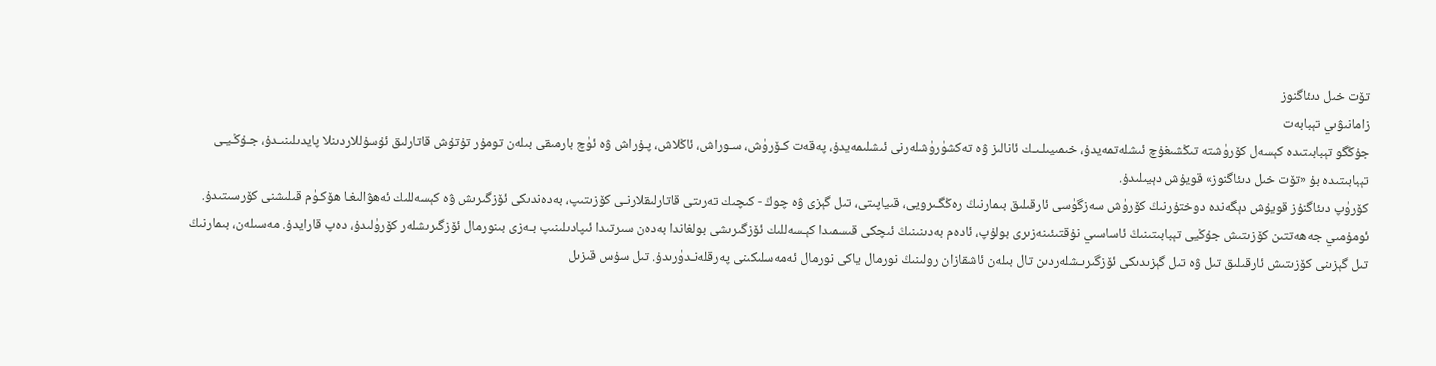تۆت خىل دىئاگنوز
زامانىۋىي تېبابەت
جۇڭگو تېبابىتىدە كېسەل كۆرۈشتە تىڭشىغۇچ ئىشلەتمەيدۇ، خىمىيىلـىـك ئانالىز ۋە تەكشۈرۈشلەرنى ئىشلىمەيدۇ، پەقەت كـۆرۈش، سـوراش، ئاڭلاش، پـۇراش ۋە ئۈچ بارمىقى بىلەن تومۇر تۇتۇش قاتارلىق ئۇسۇللاردىنلا پايدىلىنىـدۇ، جـۇڭـيـى تېبابىتىدە بۇ «تۆت خىل دىئاگنوز» قويۇش دېيىلىدۇ.
كۆرۈپ دىئاگنۇز قويۇش دېگەندە دوختۇرنىڭ كۆرۈش سەزگۈسى ئارقىلىق بىمارنىڭ رەڭگـىرويى، قىياپىتى، تىل گېزى ۋە چوڭ - كىچىك تەرىتى قاتارلىقلارنـى كۆزىتىپ، بەدەندىكى ئۆزگىرىش ۋە كېسەللىك ئەھۋالىغـا ھۆكـۈم قىلىشنى كۆرسىتىدۇ. ئومۇمىي جەھەتتىن كۆزىتىش جۇڭيى تېبابىتىنىڭ ئاساسىي نۇقتىئىنەزىرى بولۇپ، ئادەم بەدىنىنىڭ ئىچكى قىسمىدا كېـسەللىك ئۆزگىرىشى بولغاندا بەدەن سىرتىدا ئىپادىلىنىپ بـەزى بىنورمال ئۆزگىرىشلەر كۆرۈلىدۇ، دەپ قارايدۇ. مەسىلەن، بىمارنىڭ تىل گېزىنى كۆزىتىش ئارقىلىق تىل ۋە تىل گېزىدىكى ئۆزگىرىـشلەردىن تال بىلەن ئاشقازان رولىنىڭ نورمال ياكى نورمال ئەمەسلىكىنى پەرقلەنـدۈرىدۇ. تىل سۇس قىزىل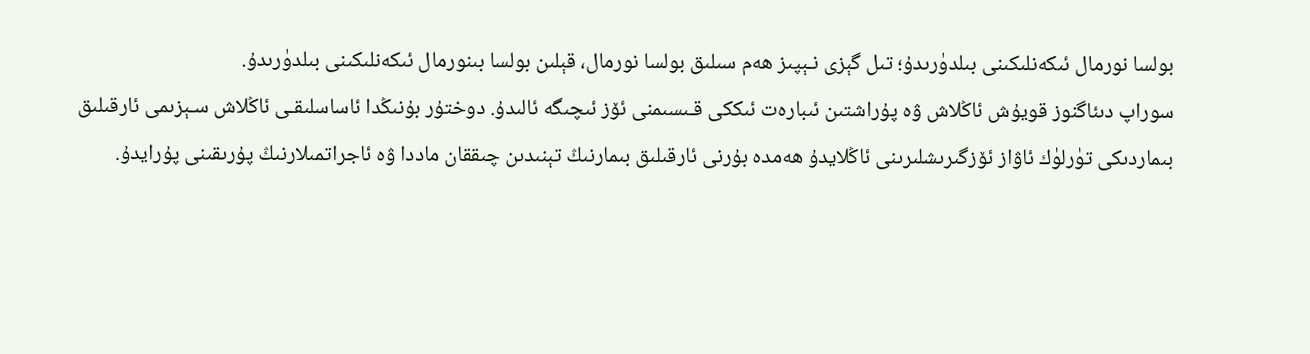بولسا نورمال ئىكەنلىكىنى بىلدۈرىدۇ؛ تىل گېزى نـېپىز ھەم سىلىق بولسا نورمال، قېلىن بولسا بىنورمال ئىكەنلىكىنى بىلدۈرىدۇ.
سوراپ دىئاگنوز قويۇش ئاڭلاش ۋە پۇراشتىن ئىبارەت ئىككى قـىسىمنى ئۆز ئىچىگە ئالىدۇ. دوختۇر بۇنىڭدا ئاساسلىقـى ئاڭلاش سـېزىمى ئارقىلىق بىماردىكى تۈرلۈك ئاۋاز ئۆزگىرىشلىرىنى ئاڭلايدۇ ھەمدە بۇرنى ئارقىلىق بىمارنىڭ تېنىدىن چىققان ماددا ۋە ئاجراتمىلارنىڭ پۇرىقىنى پۇرايدۇ.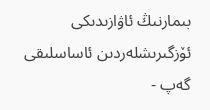بىمارنىڭ ئاۋازىدىكى ئۆزگىرىشلەردىن ئاساسلىقى گەپ -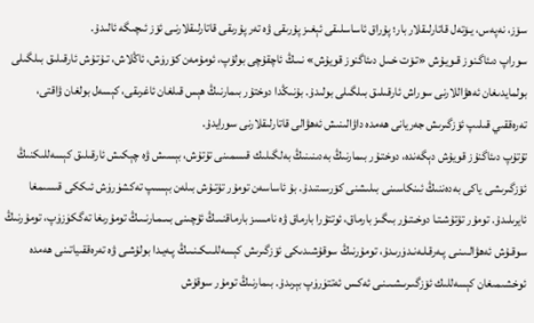سۆز، نەپەس، يـۆتەل قاتارلىقلار بار؛ پۇراق ئاساسلىقى ئېغىز پۇرىقى ۋە تەر پۇرىقى قاتارلىقلارنـى ئۆز ئىچىگە ئالىدۇ.
سوراپ دىئاگـنوز قـويـۇش «تـۆت خـىل دىئاگنوز قويۇش» نـىـڭ ئاچقۇچى بولۇپ، ئومۇمەن كۆرۈش، ئاڭلاش، تـۇتـۇش ئارقىلىق بىلگىلى بولمايدىغان ئەھۋاللارنى سوراش ئارقىلىق بىلگىلى بولىدۇ. بۇنىڭدا دوختۇر بىمارنىڭ ھېس قىلغان ئاغرىقى، كېسەل بولغان ۋاقتى، تەرەققىي قىلىپ ئۆزگىرىش جەريانى ھەمدە داۋالىنىش ئەھۋالى قاتارلىقلارنى سورايدۇ.
تۇتۇپ دىئاگنۇز قويۇش دېگەندە، دوختـۇر بىمارنىڭ بەدىنىنىڭ بەلگىلىك قىسمىنى تۇتۇش، بېسىش ۋە چېكىش ئارقىلىق كېسەللىكنىڭ ئۆزگىرىشى ياكى بەدەننىڭ ئىنكاسىنى بىلىشنى كۆرسىتىدۇ. بۇ ئاساسەن تومۇر تۇتـۇش بىلەن بېسىپ تەكشۈرۈش ئىككى قىسىمغا ئايرىلىدۇ. تومۇر تۇتۇشـتـا دوخـتـۇر بىگىز بارماق، ئوتتۇرا بارماق ۋە نامسىز بارماقنـىـڭ ئۇچىنى بـىـمـارنـىـڭ تومۇرىغا تەگكۈزۈپ، تومۇرنىڭ سوقـۇش ئەھۋالـىـنـى پـەرقـلـەنـدۈرىـدۇ، تومۇرنىڭ سوقۇشىدىكى ئۆزگىرىش كېسەللـىـكـنـىـڭ پـەيـدا بولۇشـى ۋە تەرەققىياتىنى ھەمدە ئوخشىمىغان كېسەللىك ئۆزگىـرىـشـىـنـى ئەكـس ئەتتۈرۈپ بېرىدۇ. بىمارنىڭ تومۇر سوقۇش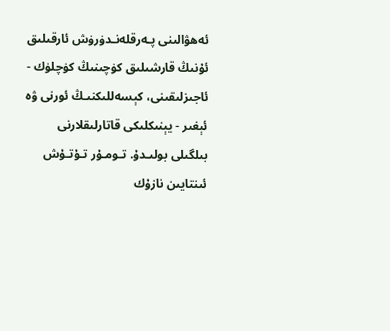ئەھۋالىنى پـەرقلەنـدۈرۈش ئارقىلىق ئۇنىڭ قارشىلىق كۈچىنىڭ كۈچلۈك - ئاجىزلىقىنى، كېسەللىكنىـڭ ئورنى ۋە ئېغىر - يېنىكلىكى قاتارلىقلارنى بىلگىلى بولىـدۇ. تـومـۇر تـۇتـۇش ئىنتايىن نازۇك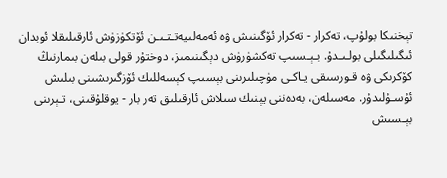تېخنىكا بولۇپ، تەكرار - تەكرار ئۆگىنىش ۋە ئەمەلىيەتـتـىـن ئۆتكۈزۈش ئارقىلىقلا ئوبدان ئىگىلىگىلى بولـىـدۇ. بـېـسىپ تەكشۈرۈش دېگىنىمىز، دوختۇر قولى بىلەن بىمارنىڭ كۆكرىكى ۋە قـورسىقى يـاكـى مۈچىلىرىنى بېسىپ كېسەللىك ئۆزگىرىشىنى بىلىش ئۇسـۇلىدۇر. مەسىلەن، بەدەننى يېنىك سىلاش ئارقىلىق تەر بار - يوقلۇقىنى، تـېرىنى بېـسىش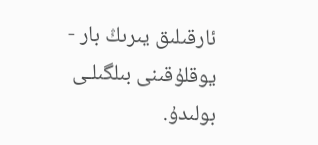ئارقىلىق يىرىڭ بار - يوقلۇقىنى بىلگىلـى بولىدۇ.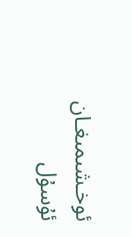ئوخـشىمىغـان ئۇسۇل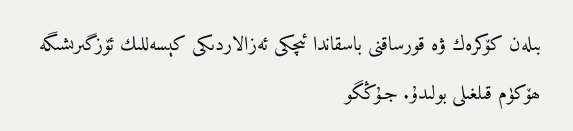بىلەن كۆكرەك ۋە قورساقنى باسقاندا ئىچكى ئەزالاردىكى كېسەللىك ئۆزگىرىشىگە ھۆكۈم قىلغىلى بولىدۇ. جـۇڭگو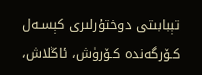تېبابىتى دوختۇرلىرى كېسـەل كـۆرگەندە كـۆرۈش، ئاڭلاش،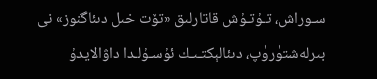سـوراش، تـۇتـۇش قاتارلىق «تۆت خىل دىئاگنوز» نى بىرلەشتۈرۈپ، دىئالېكتـىـك ئۇسـۇلـدا داۋالايدۇ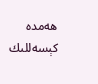ھەمدە كېسەللىك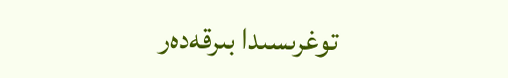توغرىسىدا بىرقەدەر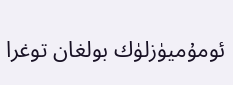ئومۇميۈزلۈك بولغان توغرا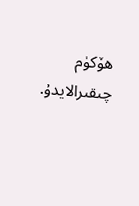ھۆكۈم چىقىرالايدۇ.